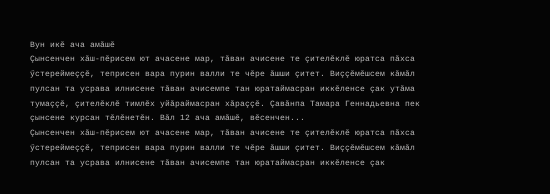Вун икӗ ача амăшӗ
Çынсенчен хăш-пӗрисем ют ачасене мар, тăван ачисене те çителӗклӗ юратса пăхса ӳстереймеççӗ, теприсен вара пурин валли те чӗре ăшши çитет. Виççӗмӗшсем кăмăл пулсан та усрава илнисене тăван ачисемпе тан юратаймасран иккӗленсе çак утăма тумаççӗ, çителӗклӗ тимлӗх уйăраймасран хăраççӗ. Çавăнпа Тамара Геннадьевна пек çынсене курсан тӗлӗнетӗн. Вăл 12 ача амăшӗ, вӗсенчен...
Çынсенчен хăш-пӗрисем ют ачасене мар, тăван ачисене те çителӗклӗ юратса пăхса ӳстереймеççӗ, теприсен вара пурин валли те чӗре ăшши çитет. Виççӗмӗшсем кăмăл пулсан та усрава илнисене тăван ачисемпе тан юратаймасран иккӗленсе çак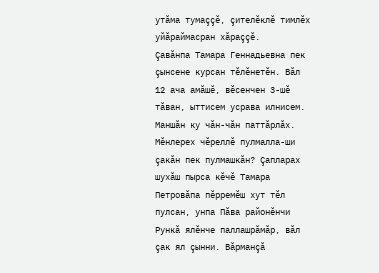утăма тумаççӗ, çителӗклӗ тимлӗх уйăраймасран хăраççӗ.
Çавăнпа Тамара Геннадьевна пек çынсене курсан тӗлӗнетӗн. Вăл 12 ача амăшӗ, вӗсенчен 3-шӗ тăван, ыттисем усрава илнисем. Маншăн ку чăн-чăн паттăрлăх. Мӗнлерех чӗреллӗ пулмалла-ши çакăн пек пулмашкăн? Çапларах шухăш пырса кӗчӗ Тамара Петровăпа пӗрремӗш хут тӗл пулсан, унпа Пăва районӗнчи Рункă ялӗнче паллашрăмăр, вăл çак ял çынни. Вăрманçă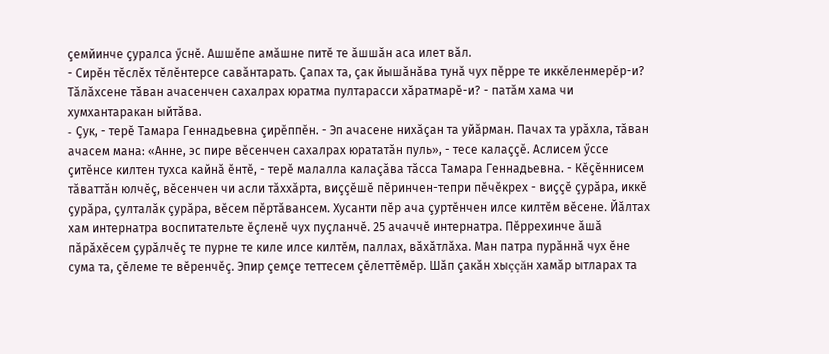çемйинче çуралса ӳснӗ. Ашшӗпе амăшне питӗ те ăшшăн аса илет вăл.
- Сирӗн тӗслӗх тӗлӗнтерсе савăнтарать. Çапах та, çак йышăнăва тунă чух пӗрре те иккӗленмерӗр-и? Тăлăхсене тăван ачасенчен сахалрах юратма пултарасси хăратмарӗ-и? - патăм хама чи хумхантаракан ыйтăва.
- Çук, - терӗ Тамара Геннадьевна çирӗппӗн. - Эп ачасене нихăçан та уйăрман. Пачах та урăхла, тăван ачасем мана: «Анне, эс пире вӗсенчен сахалрах юрататăн пуль», - тесе калаççӗ. Аслисем ӳссе çитӗнсе килтен тухса кайнă ӗнтӗ, - терӗ малалла калаçăва тăсса Тамара Геннадьевна. - Кӗçӗннисем тăваттăн юлчӗç, вӗсенчен чи асли тăххăрта, виççӗшӗ пӗринчен-тепри пӗчӗкрех - виççӗ çурăра, иккӗ çурăра, çулталăк çурăра, вӗсем пӗртăвансем. Хусанти пӗр ача çуртӗнчен илсе килтӗм вӗсене. Йăлтах хам интернатра воспитательте ӗçленӗ чух пуçланчӗ. 25 ачаччӗ интернатра. Пӗррехинче ăшă пăрăхӗсем çурăлчӗç те пурне те киле илсе килтӗм, паллах, вăхăтлăха. Ман патра пурăннă чух ӗне сума та, çӗлеме те вӗренчӗç. Эпир çемçе теттесем çӗлеттӗмӗр. Шăп çакăн хыççăн хамăр ытларах та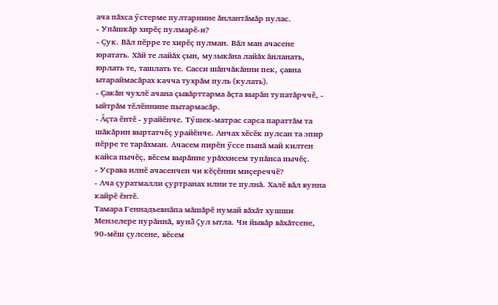ача пăхса ӳстерме пултарнине ăнлантăмăр пулас.
- Упăшкăр хирӗç пулмарӗ-и?
- Çук. Вăл пӗрре те хирӗç пулман. Вăл ман ачасене юратать. Хăй те лайăх çын, музыкăна лайăх ăнланать, юрлать те, ташлать те. Сасси шăпчăкăнни пек, çавна ытараймасăрах качча тухрăм пуль (кулать).
- Çакăн чухлӗ ачана çывăрттарма ăçта вырăн тупатăрччӗ, - ыйтрăм тӗлӗннине пытармасăр.
- Ăçта ӗнтӗ - урайӗнче. Тӳшек-матрас сарса параттăм та шăкăрин выртатчӗç урайӗнче. Анчах хӗсӗк пулсан та эпир пӗрре те тарăхман. Ачасем пирӗн ӳссе пынă май килтен кайса пычӗç, вӗсем вырăнне урăххисем тупăнса пычӗç.
- Усрава илнӗ ачасенчен чи кӗçӗнни миçереччӗ?
- Ача çуратмалли çуртранах илни те пулнă. Халӗ вăл вунна кайрӗ ӗнтӗ.
Тамара Геннадьевнăпа мăшăрӗ нумай вăхăт хушши Мензелере пурăннă, вунă çул ытла. Чи йывăр вăхăтсене, 90-мӗш çулсене, вӗсем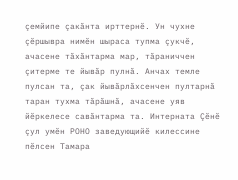çемйипе çакăнта ирттернӗ. Ун чухне çӗршывра нимӗн шыраса тупма çукчӗ, ачасене тăхăнтарма мар, тăраниччен çитерме те йывăр пулнă. Анчах темле пулсан та, çак йывăрлăхсенчен пултарнă таран тухма тăрăшнă, ачасене уяв йӗркелесе савăнтарма та. Интерната Çӗнӗ çул умӗн РОНО заведующийӗ килессине пӗлсен Тамара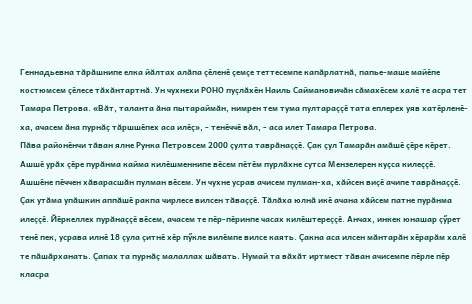Геннадьевна тăрăшнипе елка йăлтах алăпа çӗленӗ çемçе теттесемпе капăрлатнă, папье-маше майӗпе костюмсем çӗлесе тăхăнтартнă. Ун чухнехи РОНО пуçлăхӗн Наиль Саймановичăн сăмахӗсем халӗ те асра тет Тамара Петрова. «Вăт, таланта ăна пытараймăн, нимрен тем тума пултараççӗ тата еплерех уяв хатӗрленӗ-ха, ачасем ăна пурнăç тăршшӗпех аса илӗç», - тенӗччӗ вăл, - аса илет Тамара Петрова.
Пăва районӗнчи тăван ялне Рунка Петровсем 2000 çулта таврăнаççӗ. Çак çул Тамарăн амăшӗ çӗре кӗрет. Ашшӗ урăх çӗре пурăнма кайма килӗшменнипе вӗсем пӗтӗм пурлăхне сутса Мензелерен куçса килеççӗ. Ашшӗне пӗччен хăварасшăн пулман вӗсем. Ун чухне усрав ачисем пулман-ха, хăйсен виçӗ ачипе таврăнаççӗ. Çак утăма упăшкин аппăшӗ ракпа чирлесе вилсен тăваççӗ. Тăлăха юлнă икӗ ачана хăйсем патне пурăнма илеççӗ. Йӗркеллех пурăнаççӗ вӗсем, ачасем те пӗр-пӗринпе часах килӗштереççӗ. Анчах, инкек юнашар çӳрет тенӗ пек, усрава илнӗ 18 çула çитнӗ хӗр пӳкле вилӗмпе вилсе каять. Çакна аса илсен мăнтарăн хӗрарăм халӗ те пăшăрханать. Çапах та пурнăç малаллах шăвать. Нумай та вăхăт иртмест тăван ачисемпе пӗрле пӗр класра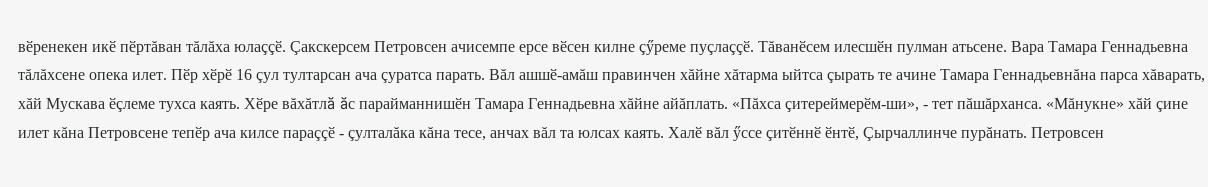вӗренекен икӗ пӗртăван тăлăха юлаççӗ. Çакскерсем Петровсен ачисемпе ерсе вӗсен килне çӳреме пуçлаççӗ. Тăванӗсем илесшӗн пулман атьсене. Вара Тамара Геннадьевна тăлăхсене опека илет. Пӗр хӗрӗ 16 çул тултарсан ача çуратса парать. Вăл ашшӗ-амăш правинчен хăйне хăтарма ыйтса çырать те ачине Тамара Геннадьевнăна парса хăварать, хăй Мускава ӗçлеме тухса каять. Хӗре вăхăтлă ăс парайманнишӗн Тамара Геннадьевна хăйне айăплать. «Пăхса çитереймерӗм-ши», - тет пăшăрханса. «Мăнукне» хăй çине илет кăна Петровсене тепӗр ача килсе параççӗ - çулталăка кăна тесе, анчах вăл та юлсах каять. Халӗ вăл ӳссе çитӗннӗ ӗнтӗ, Çырчаллинче пурăнать. Петровсен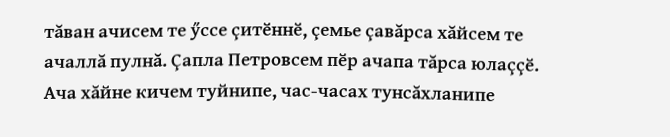тăван ачисем те ӳссе çитӗннӗ, çемье çавăрса хăйсем те ачаллă пулнă. Çапла Петровсем пӗр ачапа тăрса юлаççӗ. Ача хăйне кичем туйнипе, час-часах тунсăхланипе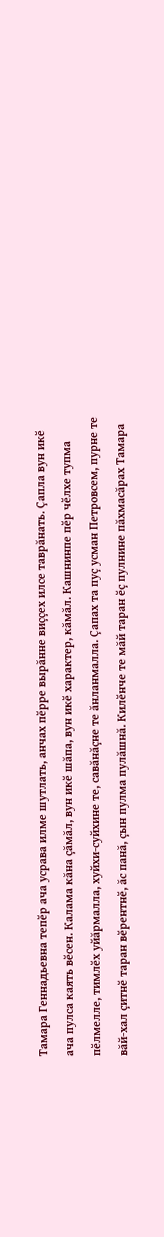Тамара Геннадьевна тепӗр ача усрава илме шутлать, анчах пӗрре вырăнне виççех илсе таврăнать. Çапла вун икӗ ача пулса каять вӗсен. Калама кăна çăмăл, вун икӗ шăпа, вун икӗ характер, кăмăл. Кашнинпе пӗр чӗлхе тупма пӗлмелле, тимлӗх уйăрмалла, хуйхи-суйхине те, савăнăçне те ăнланмалла. Çапах та пуç усман Петровсем, пурне те вăй-хал çитнӗ таран вӗрентнӗ, ăс панă, çын пулма пулăшнă. Килӗнче те мăй таран ӗç пулнине пăхмасăрах Тамара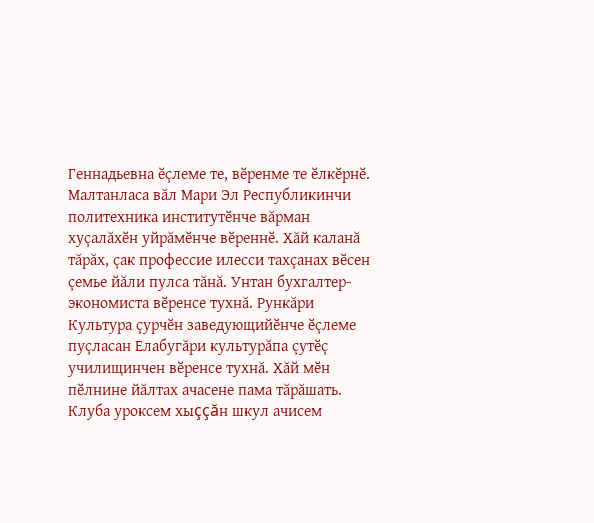Геннадьевна ӗçлеме те, вӗренме те ӗлкӗрнӗ. Малтанласа вăл Мари Эл Республикинчи политехника институтӗнче вăрман хуçалăхӗн уйрăмӗнче вӗреннӗ. Хăй каланă тăрăх, çак профессие илесси тахçанах вӗсен çемье йăли пулса тăнă. Унтан бухгалтер-экономиста вӗренсе тухнă. Рункăри Культура çурчӗн заведующийӗнче ӗçлеме пуçласан Елабугăри культурăпа çутӗç училищинчен вӗренсе тухнă. Хăй мӗн пӗлнине йăлтах ачасене пама тăрăшать. Клуба уроксем хыççăн шкул ачисем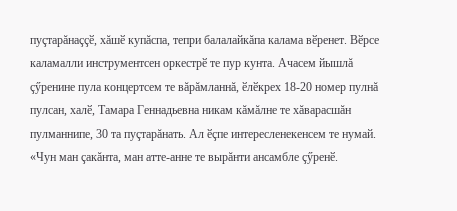пуçтарăнаççӗ, хăшӗ купăспа, тепри балалайкăпа калама вӗренет. Вӗрсе каламалли инструментсен оркестрӗ те пур кунта. Ачасем йышлă çӳренине пула концертсем те вăрăмланнă, ӗлӗкрех 18-20 номер пулнă пулсан, халӗ, Тамара Геннадьевна никам кăмăлне те хăварасшăн пулманнипе, 30 та пуçтарăнать. Ал ӗçпе интересленекенсем те нумай. «Чун ман çакăнта, ман атте-анне те вырăнти ансамбле çӳренӗ.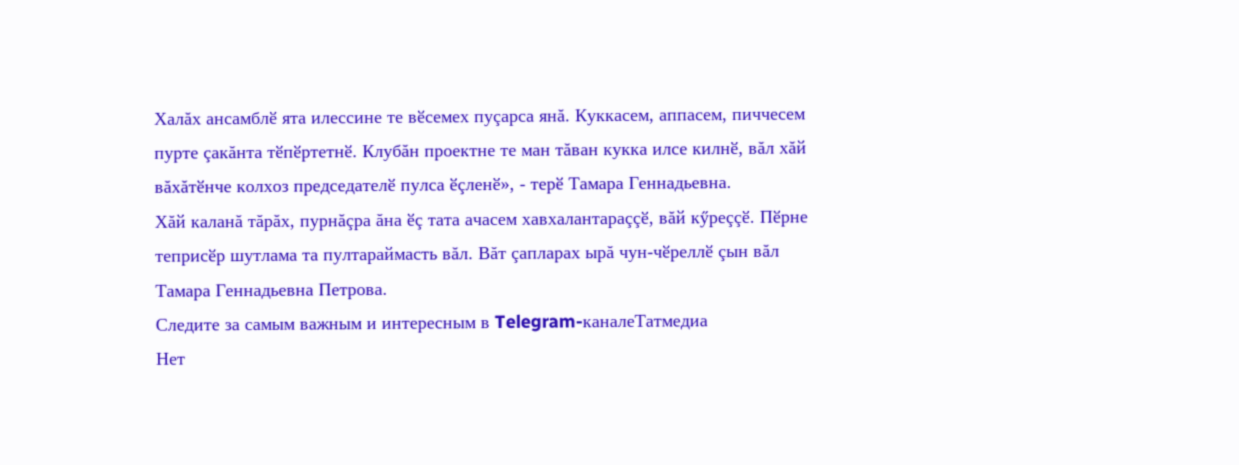Халăх ансамблӗ ята илессине те вӗсемех пуçарса янă. Куккасем, аппасем, пиччесем пурте çакăнта тӗпӗртетнӗ. Клубăн проектне те ман тăван кукка илсе килнӗ, вăл хăй вăхăтӗнче колхоз председателӗ пулса ӗçленӗ», - терӗ Тамара Геннадьевна.
Хăй каланă тăрăх, пурнăçра ăна ӗç тата ачасем хавхалантараççӗ, вăй кӳреççӗ. Пӗрне теприсӗр шутлама та пултараймасть вăл. Вăт çапларах ырă чун-чӗреллӗ çын вăл Тамара Геннадьевна Петрова.
Следите за самым важным и интересным в Telegram-каналеТатмедиа
Нет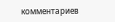комментариев